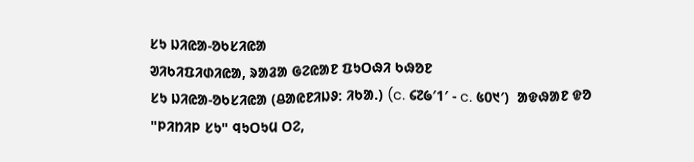ᱥᱩ ᱡᱤᱭᱟ-ᱚᱠᱥᱤᱭᱟ
ᱣᱤᱠᱤᱯᱤᱰᱤᱭᱟ, ᱨᱟᱲᱟ ᱜᱮᱭᱟᱱ ᱯᱩᱛᱷᱤ ᱠᱷᱚᱱ
ᱥᱩ ᱡᱤᱭᱟ-ᱚᱠᱥᱤᱭᱟ (ᱪᱟᱭᱱᱤᱡᱽ: ᱤᱠᱟᱹ) (c. ᱔᱗᱙′1′ - c. ᱕᱐᱑′)  ᱟᱫᱷᱟᱱ ᱫᱚ "ᱞᱤᱴᱤᱞ ᱥᱩ" ᱧᱩᱛᱩᱢ ᱛᱮ,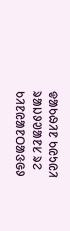ᱫᱟᱠᱷᱤᱱ ᱠᱭᱩᱭᱤ ᱨᱟᱡᱽᱣᱟᱱᱥ ᱨᱮ ᱠᱤᱱᱭᱟᱱᱛᱟᱝᱜᱽ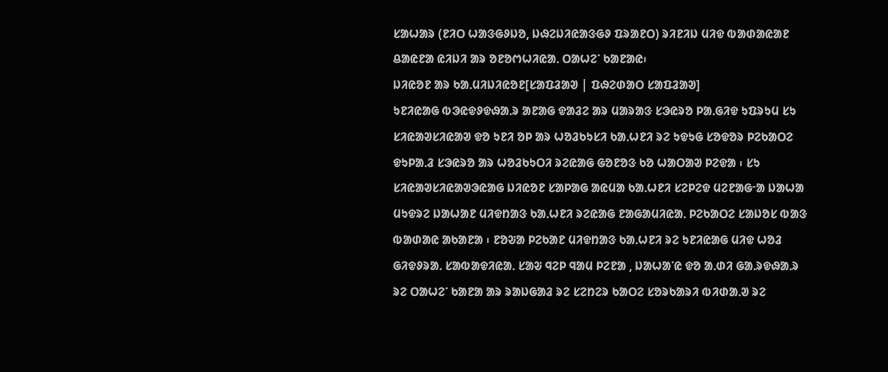ᱥᱟᱦᱟᱨ (ᱱᱤᱛ ᱦᱟᱝᱜᱽᱡᱚ, ᱡᱷᱮᱡᱤᱭᱟᱝᱜᱽ ᱯᱨᱟᱱᱛ) ᱨᱤᱱᱤᱡ ᱢᱤᱫ ᱵᱟᱰᱟᱭᱟᱱ ᱪᱟᱭᱱᱟ ᱭᱤᱡᱤ ᱟᱨ ᱚᱱᱚᱬᱦᱤᱭᱟᱹ ᱛᱟᱦᱮᱸ ᱠᱟᱱᱟᱭ᱾
ᱡᱤᱭᱚᱱ ᱟᱨ ᱠᱟᱹᱢᱤᱡᱤᱭᱚᱱ[ᱥᱟᱯᱲᱟᱣ | ᱯᱷᱮᱰᱟᱛ ᱥᱟᱯᱲᱟᱣ]
ᱩᱱᱤᱭᱟᱜ ᱵᱳᱭᱫᱽᱫᱷᱟᱹᱨ ᱟᱱᱟᱜ ᱫᱟᱲᱮ ᱟᱨ ᱢᱟᱨᱟᱝ ᱥᱳᱭᱨᱚ ᱞᱟᱹᱜᱤᱫ ᱩᱯᱨᱩᱢ ᱥᱩ ᱥᱤᱭᱟᱣᱥᱤᱭᱟᱣ ᱫᱚ ᱩᱱᱤ ᱚᱞ ᱟᱨ ᱦᱚᱲᱠᱩᱥᱤ ᱠᱟᱹᱦᱱᱤ ᱨᱮ ᱩᱫᱩᱜ ᱥᱚᱫᱚᱨ ᱞᱮᱠᱟᱛᱮ ᱫᱩᱞᱟᱹᱲ ᱥᱳᱭᱨᱚ ᱟᱨ ᱦᱚᱲᱠᱩᱛᱤ ᱨᱮᱭᱟᱜ ᱜᱚᱱᱚᱝ ᱠᱚ ᱦᱟᱛᱟᱣ ᱞᱮᱫᱟ ᱾ ᱥᱩ ᱥᱤᱭᱟᱣᱥᱤᱭᱟᱣᱳᱭᱟᱜ ᱡᱤᱭᱚᱱ ᱥᱟᱞᱟᱜ ᱟᱭᱢᱟ ᱠᱟᱹᱦᱱᱤ ᱥᱮᱞᱮᱫ ᱢᱮᱱᱟᱜᱼᱟ ᱡᱟᱦᱟ ᱢᱩᱫᱨᱮ ᱡᱟᱦᱟᱱ ᱢᱤᱫᱴᱟᱝ ᱠᱟᱹᱦᱱᱤ ᱨᱮᱭᱟᱜ ᱱᱟᱜᱟᱢᱤᱭᱟᱹ ᱞᱮᱠᱟᱛᱮ ᱥᱟᱡᱚᱥ ᱵᱟᱝ ᱵᱟᱰᱟᱭ ᱟᱠᱟᱱᱟ ᱾ ᱱᱚᱶᱟ ᱞᱮᱠᱟᱱ ᱢᱤᱫᱴᱟᱝ ᱠᱟᱹᱦᱱᱤ ᱨᱮ ᱩᱱᱤᱭᱟᱜ ᱢᱤᱫ ᱦᱚᱲ ᱜᱤᱫᱽᱨᱟᱹ ᱥᱟᱵᱟᱫᱤᱭᱟᱹ ᱥᱟᱶ ᱧᱮᱞ ᱧᱟᱢ ᱞᱮᱱᱟ , ᱡᱟᱦᱟᱸᱭ ᱫᱚ ᱟᱹᱰᱤ ᱜᱟᱹᱨᱫᱷᱟᱹᱨ ᱨᱮ ᱛᱟᱦᱮᱸ ᱠᱟᱱᱟ ᱟᱨ ᱨᱟᱡᱜᱟᱲ ᱨᱮ ᱥᱮᱴᱮᱨ ᱠᱟᱛᱮ ᱥᱚᱨᱠᱟᱨᱤ ᱵᱤᱰᱟᱹᱣ ᱨᱮ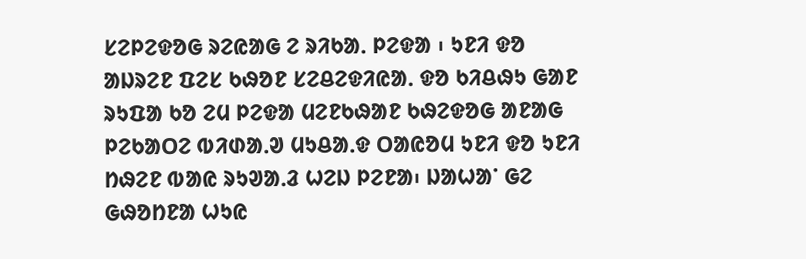ᱥᱮᱞᱮᱫᱚᱜ ᱨᱮᱭᱟᱜ ᱮ ᱨᱤᱠᱟᱹ ᱞᱮᱫᱟ ᱾ ᱩᱱᱤ ᱫᱚ ᱟᱡᱨᱮᱱ ᱯᱮᱥ ᱠᱷᱚᱱ ᱥᱮᱪᱮᱫᱤᱭᱟᱹ ᱫᱚ ᱠᱤᱪᱷᱩ ᱜᱟᱱ ᱨᱩᱯᱟ ᱠᱚ ᱮᱢ ᱞᱮᱫᱟ ᱢᱮᱱᱠᱷᱟᱱ ᱠᱷᱮᱫᱚᱜ ᱟᱱᱟᱜ ᱞᱮᱠᱟᱛᱮ ᱵᱤᱰᱟᱹᱣ ᱢᱩᱪᱟᱹᱫ ᱛᱟᱭᱚᱢ ᱩᱱᱤ ᱫᱚ ᱩᱱᱤ ᱴᱷᱮᱱ ᱵᱟᱭ ᱨᱩᱣᱟᱹᱲ ᱦᱮᱡ ᱞᱮᱱᱟ᱾ ᱡᱟᱦᱟᱸ ᱜᱮ ᱜᱷᱚᱴᱱᱟ ᱦᱩᱭ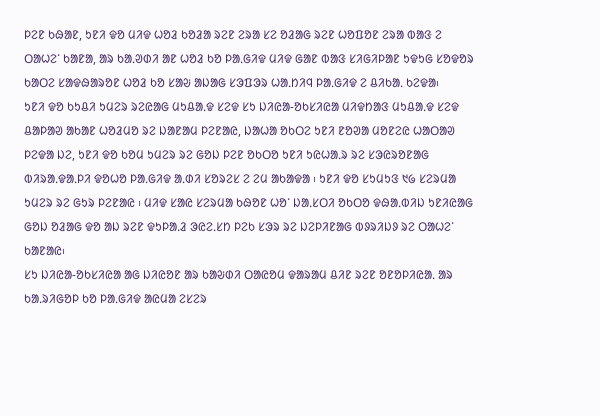ᱞᱮᱱ ᱠᱷᱟᱱ, ᱩᱱᱤ ᱫᱚ ᱢᱤᱫ ᱦᱚᱲ ᱠᱚᱲᱟ ᱨᱮᱱ ᱮᱨᱟ ᱥᱮ ᱚᱲᱟᱜ ᱨᱮᱱ ᱦᱚᱯᱚᱱ ᱮᱨᱟ ᱵᱟᱝ ᱮ ᱛᱟᱦᱮᱸ ᱠᱟᱱᱟ, ᱟᱨ ᱠᱟᱹᱣᱰᱤ ᱟᱱ ᱦᱚᱲ ᱠᱚ ᱞᱟᱹᱜᱤᱫ ᱢᱤᱫ ᱜᱟᱱ ᱵᱟᱝ ᱥᱤᱜᱤᱞᱟᱱ ᱩᱫᱩᱜ ᱥᱚᱫᱚᱨ ᱠᱟᱛᱮ ᱥᱟᱫᱷᱟᱨᱚᱱ ᱦᱚᱲ ᱠᱚ ᱥᱟᱶ ᱟᱡᱟᱜ ᱥᱳᱯᱳᱨ ᱦᱟᱹᱴᱤᱧ ᱞᱟᱹᱜᱤᱫ ᱮ ᱪᱤᱠᱟᱹ ᱠᱮᱫᱟ᱾
ᱩᱱᱤ ᱫᱚ ᱠᱩᱪᱤ ᱩᱢᱮᱨ ᱨᱮᱭᱟᱜ ᱢᱩᱪᱟᱹᱫ ᱥᱮᱫ ᱥᱩ ᱡᱤᱭᱟ-ᱚᱠᱥᱤᱭᱟ ᱢᱤᱫᱴᱟᱝ ᱢᱩᱪᱟᱹᱫ ᱥᱮᱫ ᱪᱟᱞᱟᱣ ᱟᱠᱟᱱ ᱦᱚᱲᱢᱚ ᱨᱮ ᱡᱟᱱᱟᱢ ᱞᱮᱱᱟᱭ, ᱡᱟᱦᱟ ᱚᱠᱛᱮ ᱩᱱᱤ ᱱᱚᱣᱟ ᱢᱚᱱᱮᱭ ᱦᱟᱛᱟᱣ ᱞᱮᱫᱟ ᱡᱮ, ᱩᱱᱤ ᱫᱚ ᱠᱚᱢ ᱩᱢᱮᱨ ᱨᱮ ᱜᱚᱡ ᱞᱮᱱ ᱚᱠᱛᱚ ᱩᱱᱤ ᱩᱭᱦᱟᱹᱨ ᱨᱮ ᱥᱳᱭᱨᱚᱱᱟᱜ ᱵᱤᱨᱟᱹᱫᱟᱹᱞᱤ ᱫᱚᱦᱚ ᱞᱟᱹᱜᱤᱫ ᱟᱹᱰᱤ ᱥᱚᱨᱮᱥ ᱮ ᱮᱢ ᱟᱠᱟᱫᱟ ᱾ ᱩᱱᱤ ᱫᱚ ᱥᱩᱢᱩᱝ ᱑᱙ ᱥᱮᱨᱢᱟ ᱩᱢᱮᱨ ᱨᱮ ᱜᱩᱨ ᱞᱮᱱᱟᱭ ᱾ ᱢᱤᱫ ᱥᱟᱭ ᱥᱮᱨᱢᱟ ᱠᱷᱚᱱ ᱦᱚᱸ ᱡᱟᱹᱥᱛᱤ ᱚᱠᱛᱚ ᱫᱷᱟᱹᱵᱤᱡ ᱩᱱᱤᱭᱟᱜ ᱜᱚᱡ ᱚᱲᱟᱜ ᱫᱚ ᱟᱡ ᱨᱮᱱ ᱫᱩᱞᱟᱹᱲ ᱳᱭᱮᱹᱥᱴ ᱞᱮᱠ ᱥᱳᱨ ᱨᱮ ᱡᱮᱞᱤᱱᱟᱜ ᱵᱽᱨᱤᱡᱽ ᱨᱮ ᱛᱟᱦᱮᱸ ᱠᱟᱱᱟᱭ᱾
ᱥᱩ ᱡᱤᱭᱟ-ᱚᱠᱥᱤᱭᱟ ᱟᱜ ᱡᱤᱭᱚᱱ ᱟᱨ ᱠᱟᱶᱰᱤ ᱛᱟᱭᱚᱢ ᱫᱟᱨᱟᱢ ᱪᱤᱱ ᱨᱮᱱ ᱚᱱᱚᱞᱤᱭᱟᱹ ᱟᱨ ᱠᱟᱹᱨᱤᱜᱚᱞ ᱠᱚ ᱞᱟᱹᱜᱤᱫ ᱟᱭᱢᱟ ᱮᱥᱮᱨ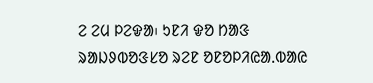ᱮ ᱮᱢ ᱞᱮᱫᱟ᱾ ᱩᱱᱤ ᱫᱚ ᱴᱟᱝ ᱨᱟᱡᱽᱵᱚᱝᱥᱚ ᱨᱮᱱ ᱚᱱᱚᱞᱤᱭᱟᱹᱵᱟᱭ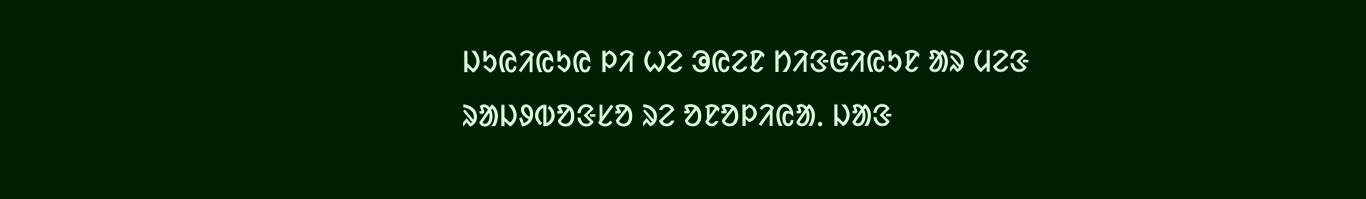ᱡᱩᱭᱤᱭᱩᱭ ᱞᱤ ᱦᱮ ᱳᱭᱮᱱ ᱴᱤᱝᱜᱤᱭᱩᱱ ᱟᱨ ᱢᱮᱝ ᱨᱟᱡᱽᱵᱚᱝᱥᱚ ᱨᱮ ᱚᱱᱚᱞᱤᱭᱟᱹ ᱡᱟᱝ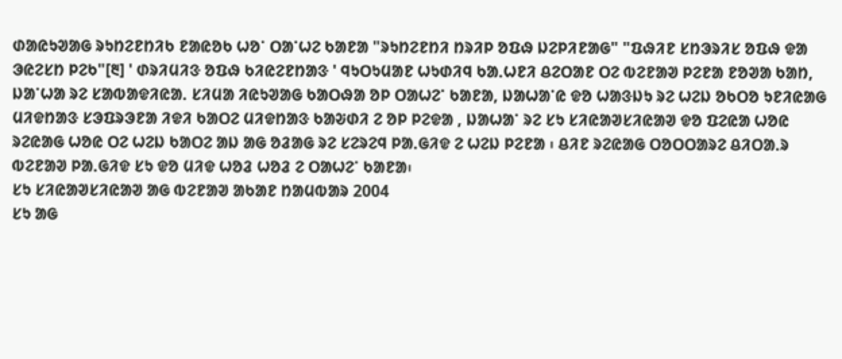ᱰᱟᱭᱩᱣᱟᱜ ᱨᱩᱴᱮᱱᱴᱤᱠ ᱱᱟᱭᱚᱠ ᱦᱚᱸ ᱛᱟᱸᱦᱮ ᱠᱟᱱᱟ "ᱨᱩᱴᱮᱱᱴᱤ ᱴᱨᱤᱞ ᱚᱯᱷ ᱡᱮᱞᱤᱱᱟᱜ" "ᱯᱷᱤᱱ ᱥᱴᱳᱨᱤᱥ ᱚᱯᱷ ᱫᱟ ᱳᱭᱮᱥᱴ ᱞᱮᱠ"[᱓] ' ᱰᱨᱤᱢᱤᱝ ᱚᱯᱷ ᱠᱤᱭᱮᱱᱴᱟᱝ ' ᱧᱩᱛᱩᱢᱟᱱ ᱦᱩᱰᱤᱧ ᱠᱟᱹᱦᱱᱤ ᱪᱮᱛᱟᱱ ᱛᱮ ᱵᱮᱱᱟᱣ ᱞᱮᱱᱟ ᱱᱚᱣᱟ ᱠᱟᱴ, ᱡᱟᱸᱦᱟ ᱨᱮ ᱥᱟᱵᱟᱫᱤᱭᱟᱹ ᱥᱤᱢᱟ ᱤᱭᱩᱣᱟᱜ ᱠᱟᱛᱷᱟ ᱚᱞ ᱛᱟᱦᱮᱸ ᱠᱟᱱᱟ, ᱡᱟᱦᱟᱸᱭ ᱫᱚ ᱦᱟᱝᱡᱩ ᱨᱮ ᱦᱮᱡ ᱚᱠᱛᱚ ᱩᱱᱤᱭᱟᱜ ᱢᱤᱫᱴᱟᱝ ᱥᱳᱯᱨᱳᱱᱟ ᱤᱫᱤ ᱠᱟᱛᱮ ᱢᱤᱫᱴᱟᱝ ᱠᱟᱶᱰᱤ ᱮ ᱚᱞ ᱞᱮᱫᱟ , ᱡᱟᱦᱟᱸ ᱨᱮ ᱥᱩ ᱥᱤᱭᱟᱣᱥᱤᱭᱟᱣ ᱫᱚ ᱯᱮᱭᱟ ᱦᱚᱭ ᱨᱮᱭᱟᱜ ᱦᱚᱭ ᱛᱮ ᱦᱮᱡ ᱠᱟᱛᱮ ᱟᱡ ᱟᱜ ᱚᱲᱟᱜ ᱨᱮ ᱥᱮᱨᱮᱧ ᱞᱟᱹᱜᱤᱫ ᱮ ᱦᱮᱡ ᱞᱮᱱᱟ ᱾ ᱪᱤᱱ ᱨᱮᱭᱟᱜ ᱛᱚᱛᱛᱟᱨᱮ ᱪᱤᱛᱟᱹᱨ ᱵᱮᱱᱟᱣ ᱞᱟᱹᱜᱤᱫ ᱥᱩ ᱫᱚ ᱢᱤᱫ ᱦᱚᱲ ᱦᱚᱲ ᱮ ᱛᱟᱦᱮᱸ ᱠᱟᱱᱟ᱾
ᱥᱩ ᱥᱤᱭᱟᱣᱥᱤᱭᱟᱣ ᱟᱜ ᱵᱮᱱᱟᱣ ᱟᱠᱟᱱ ᱴᱟᱢᱵᱟᱨ 2004
ᱥᱩ ᱟᱜ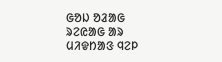ᱜᱚᱡ ᱚᱲᱟᱜ ᱨᱮᱭᱟᱜ ᱟᱨ ᱢᱤᱫᱴᱟᱝ ᱧᱮᱞ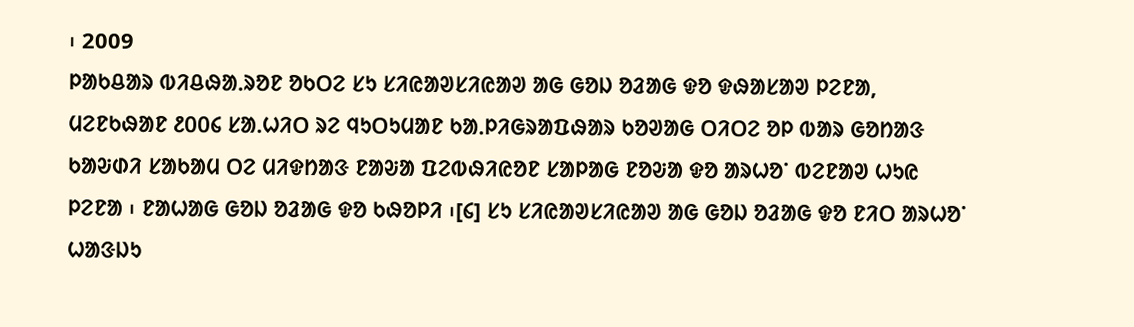᱾ 2009
ᱞᱟᱠᱪᱟᱨ ᱵᱤᱪᱷᱟᱹᱨᱚᱱ ᱚᱠᱛᱮ ᱥᱩ ᱥᱤᱭᱟᱣᱥᱤᱭᱟᱣ ᱟᱜ ᱜᱚᱡ ᱚᱲᱟᱜ ᱫᱚ ᱫᱷᱟᱥᱟᱣ ᱞᱮᱱᱟ, ᱢᱮᱱᱠᱷᱟᱱ ᱒᱐᱐᱔ ᱥᱟᱹᱦᱤᱛ ᱨᱮ ᱧᱩᱛᱩᱢᱟᱱ ᱠᱟᱹᱞᱤᱜᱨᱟᱯᱷᱟᱨ ᱠᱚᱣᱟᱜ ᱛᱤᱛᱮ ᱚᱞ ᱵᱟᱨ ᱜᱚᱴᱟᱝ ᱠᱟᱶᱰᱤ ᱥᱟᱠᱟᱢ ᱛᱮ ᱢᱤᱫᱴᱟᱝ ᱱᱟᱶᱟ ᱯᱮᱵᱷᱤᱭᱚᱱ ᱥᱟᱞᱟᱜ ᱱᱚᱶᱟ ᱫᱚ ᱟᱨᱦᱚᱸ ᱵᱮᱱᱟᱣ ᱦᱩᱭ ᱞᱮᱱᱟ ᱾ ᱱᱟᱦᱟᱜ ᱜᱚᱡ ᱚᱲᱟᱜ ᱫᱚ ᱠᱷᱚᱞᱤ ᱾[᱔] ᱥᱩ ᱥᱤᱭᱟᱣᱥᱤᱭᱟᱣ ᱟᱜ ᱜᱚᱡ ᱚᱲᱟᱜ ᱫᱚ ᱱᱤᱛ ᱟᱨᱦᱚᱸ ᱦᱟᱝᱡᱩ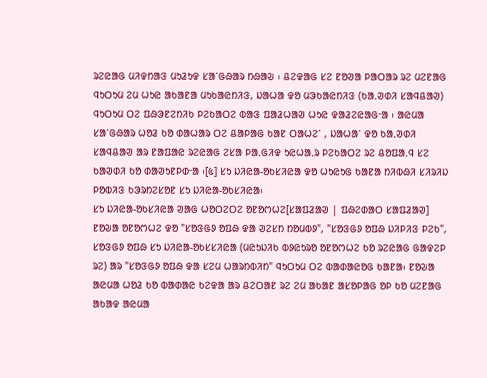ᱨᱮᱭᱟᱜ ᱢᱤᱫᱴᱟᱝ ᱢᱩᱲᱩᱫ ᱥᱟᱸᱜᱷᱟᱨ ᱴᱷᱟᱶ ᱾ ᱪᱮᱫᱟᱜ ᱥᱮ ᱱᱚᱣᱟ ᱞᱟᱛᱟᱨ ᱨᱮ ᱢᱮᱱᱟᱜ ᱧᱩᱛᱩᱢ ᱮᱢ ᱦᱩᱭ ᱟᱠᱟᱱᱟ ᱢᱩᱠᱟᱭᱴᱤᱝ, ᱡᱟᱦᱟ ᱫᱚ ᱢᱳᱠᱟᱭᱴᱤᱝ (ᱠᱟᱹᱣᱰᱤ ᱥᱟᱧᱪᱟᱣ) ᱧᱩᱛᱩᱢ ᱛᱮ ᱯᱷᱳᱱᱮᱴᱤᱠ ᱞᱮᱠᱟᱛᱮ ᱵᱟᱝ ᱯᱟᱲᱦᱟᱣ ᱦᱩᱭ ᱫᱟᱲᱮᱭᱟᱜᱼᱟ ᱾ ᱟᱭᱢᱟ ᱥᱟᱸᱜᱷᱟᱨ ᱦᱚᱲ ᱠᱚ ᱰᱟᱦᱟᱨ ᱛᱮ ᱪᱟᱞᱟᱜ ᱠᱟᱱ ᱛᱟᱦᱮᱸ , ᱡᱟᱦᱟᱸ ᱫᱚ ᱠᱟᱹᱣᱰᱤ ᱥᱟᱧᱪᱟᱣ ᱟᱨ ᱱᱟᱯᱟᱭ ᱨᱮᱭᱟᱜ ᱮᱥᱟ ᱞᱟᱹᱜᱤᱫ ᱩᱭᱦᱟᱹᱨ ᱞᱮᱠᱟᱛᱮ ᱨᱮ ᱪᱚᱯᱟᱹᱧ ᱥᱮ ᱠᱟᱣᱰᱤ ᱠᱚ ᱰᱟᱣᱩᱱᱞᱰᱼᱟ ᱾[᱕] ᱥᱩ ᱡᱤᱭᱟ-ᱚᱠᱥᱤᱭᱟ ᱫᱚ ᱦᱩᱭᱩᱜ ᱠᱟᱱᱟ ᱴᱤᱵᱷᱤ ᱥᱤᱨᱤᱡ ᱞᱚᱵᱤᱝ ᱠᱳᱨᱴᱮᱥᱚᱱ ᱥᱩ ᱡᱤᱭᱟ-ᱚᱠᱥᱤᱭᱟ᱾
ᱥᱩ ᱡᱤᱭᱟ-ᱚᱠᱥᱤᱭᱟ ᱣᱟᱜ ᱦᱚᱛᱮᱛᱮ ᱚᱱᱚᱬᱦᱮ[ᱥᱟᱯᱲᱟᱣ | ᱯᱷᱮᱰᱟᱛ ᱥᱟᱯᱲᱟᱣ]
ᱱᱚᱶᱟ ᱚᱱᱚᱬᱦᱮ ᱫᱚ "ᱥᱚᱝᱜᱽ ᱚᱯᱷ ᱫᱟ ᱣᱮᱥᱴ ᱴᱚᱢᱵᱽ", "ᱥᱚᱝᱜᱽ ᱚᱯᱷ ᱡᱤᱞᱤᱝ ᱞᱮᱠ", ᱥᱚᱝᱜᱽ ᱚᱯᱷ ᱥᱩ ᱡᱤᱭᱟ-ᱚᱠᱥᱥᱤᱭᱟ (ᱢᱭᱩᱡᱤᱠ ᱵᱽᱭᱩᱨᱚ ᱚᱱᱚᱬᱦᱮ ᱠᱚ ᱨᱮᱭᱟᱜ ᱜᱟᱫᱮᱞ ᱨᱮ) ᱟᱨ "ᱥᱚᱝᱜᱽ ᱚᱯᱷ ᱫᱟ ᱥᱮᱢ ᱦᱟᱨᱴᱵᱤᱴ" ᱧᱩᱛᱩᱢ ᱛᱮ ᱵᱟᱰᱟᱭᱚᱜ ᱠᱟᱱᱟ᱾ ᱱᱚᱶᱟ ᱟᱭᱢᱟ ᱦᱚᱲ ᱠᱚ ᱵᱟᱰᱟᱭ ᱠᱮᱫᱟ ᱟᱨ ᱪᱮᱛᱟᱱ ᱨᱮ ᱮᱢ ᱟᱠᱟᱱ ᱟᱥᱚᱞᱟᱜ ᱚᱞ ᱠᱚ ᱢᱮᱱᱟᱜ ᱟᱠᱟᱫ ᱟᱭᱢᱟ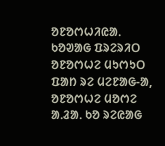ᱚᱱᱚᱬᱦᱤᱭᱟᱹ ᱠᱚᱣᱟᱜ ᱯᱨᱮᱨᱤᱛ ᱚᱱᱚᱬᱦᱮ ᱢᱩᱬᱩᱛ ᱯᱟᱴ ᱨᱮ ᱢᱮᱱᱟᱜ-ᱟ, ᱚᱱᱚᱬᱦᱮ ᱢᱚᱬᱮ ᱟᱹᱲᱟᱹ ᱠᱚ ᱨᱮᱭᱟᱜ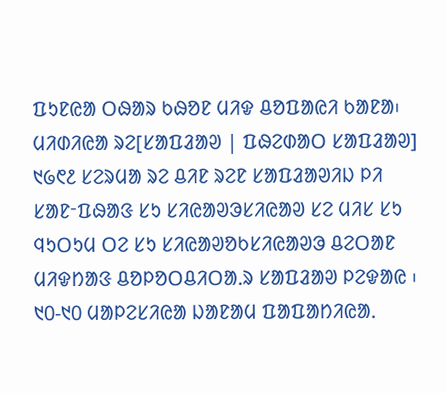ᱯᱩᱱᱭᱟ ᱛᱷᱟᱨ ᱠᱷᱚᱱ ᱢᱤᱫ ᱪᱚᱯᱟᱭᱤ ᱠᱟᱱᱟ᱾
ᱢᱤᱰᱤᱭᱟ ᱨᱮ[ᱥᱟᱯᱲᱟᱣ | ᱯᱷᱮᱰᱟᱛ ᱥᱟᱯᱲᱟᱣ]
᱑᱙᱖᱒ ᱥᱮᱨᱢᱟ ᱨᱮ ᱪᱤᱱ ᱨᱮᱱ ᱥᱟᱯᱲᱟᱣᱤᱡ ᱞᱤ ᱥᱟᱱᱼᱯᱷᱟᱝ ᱥᱩ ᱥᱤᱭᱟᱣᱳᱥᱤᱭᱟᱣ ᱥᱮ ᱢᱤᱥ ᱥᱩ ᱧᱩᱛᱩᱢ ᱛᱮ ᱥᱩ ᱥᱤᱭᱟᱣᱚᱠᱥᱤᱭᱟᱣᱳ ᱪᱮᱛᱟᱱ ᱢᱤᱫᱴᱟᱝ ᱪᱚᱞᱚᱛᱪᱤᱛᱟᱹᱨ ᱥᱟᱯᱲᱟᱣ ᱞᱮᱫᱟᱭ ᱾ ᱑᱐-᱑᱐ ᱢᱟᱞᱮᱥᱤᱭᱟ ᱡᱟᱱᱟᱢ ᱯᱟᱯᱟᱴᱤᱭᱟᱹ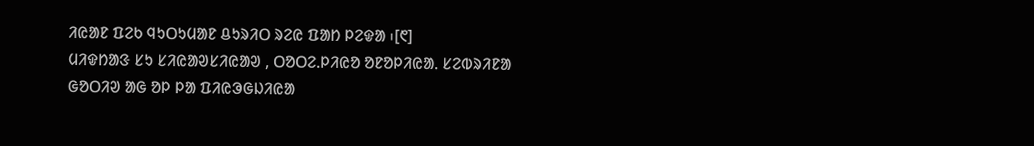ᱤᱭᱟᱱ ᱯᱮᱠ ᱧᱩᱛᱩᱢᱟᱱ ᱪᱩᱨᱤᱛ ᱨᱮᱭ ᱯᱟᱴ ᱞᱮᱫᱟ ᱾[᱖]
ᱢᱤᱫᱴᱟᱝ ᱥᱩ ᱥᱤᱭᱟᱣᱥᱤᱭᱟᱣ , ᱛᱚᱛᱮᱹᱞᱤᱭᱚ ᱚᱱᱚᱞᱤᱭᱟᱹ ᱥᱮᱵᱨᱤᱱᱟ ᱜᱚᱛᱤᱣ ᱟᱜ ᱚᱞ ᱞᱟ ᱯᱤᱭᱳᱜᱡᱤᱭᱟ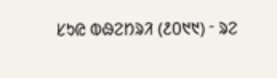ᱥᱩᱭ ᱵᱷᱮᱴᱨᱤ (᱒᱐᱑᱑) ᱼ ᱨᱮ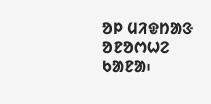ᱚᱞ ᱢᱤᱫᱴᱟᱝ ᱚᱱᱚᱬᱦᱮ ᱠᱟᱱᱟ᱾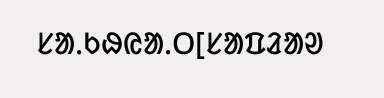ᱥᱟᱹᱠᱷᱭᱟᱹᱛ[ᱥᱟᱯᱲᱟᱣ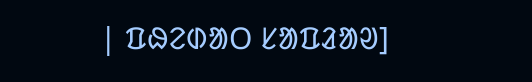| ᱯᱷᱮᱰᱟᱛ ᱥᱟᱯᱲᱟᱣ]